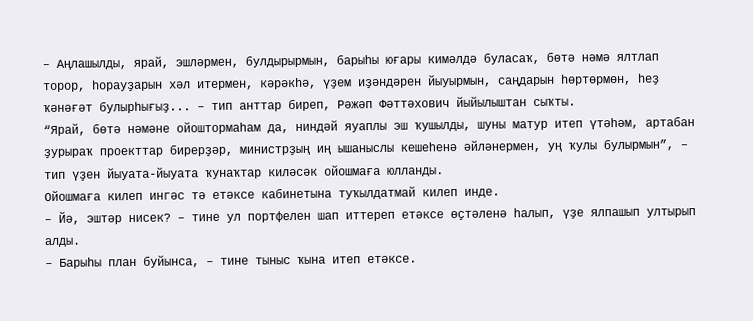– Аңлашылды, ярай, эшләрмен, булдырырмын, барыһы юғары кимәлдә буласаҡ, бөтә нәмә ялтлап торор, һорауҙарын хәл итермен, кәрәкһә, үҙем иҙәндәрен йыуырмын, саңдарын һөртөрмөн, һеҙ ҡәнәғәт булырһығыҙ... – тип анттар биреп, Рәжәп Фәттәхович йыйылыштан сыҡты.
“Ярай, бөтә нәмәне ойоштормаһам да, ниндәй яуаплы эш ҡушылды, шуны матур итеп үтәһәм, артабан ҙурыраҡ проекттар бирерҙәр, министрҙың иң ышаныслы кешеһенә әйләнермен, уң ҡулы булырмын”, – тип үҙен йыуата-йыуата ҡунаҡтар киләсәк ойошмаға юлланды.
Ойошмаға килеп ингәс тә етәксе кабинетына туҡылдатмай килеп инде.
– Йә, эштәр нисек? – тине ул портфелен шап иттереп етәксе өҫтәленә һалып, үҙе ялпашып ултырып алды.
– Барыһы план буйынса, – тине тыныс ҡына итеп етәксе.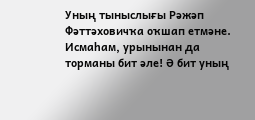Уның тыныслығы Рәжәп Фәттәховичҡа оҡшап етмәне. Исмаһам, урынынан да торманы бит әле! Ә бит уның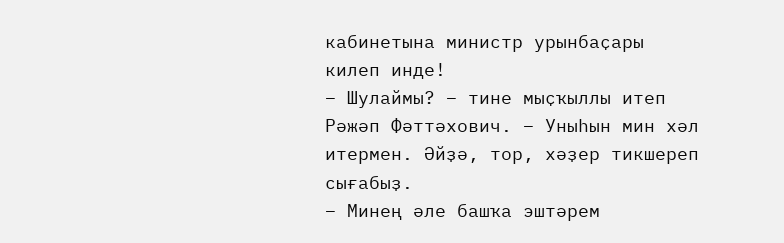кабинетына министр урынбаҫары килеп инде!
– Шулаймы? – тине мыҫҡыллы итеп Рәжәп Фәттәхович. – Уныһын мин хәл итермен. Әйҙә, тор, хәҙер тикшереп сығабыҙ.
– Минең әле башҡа эштәрем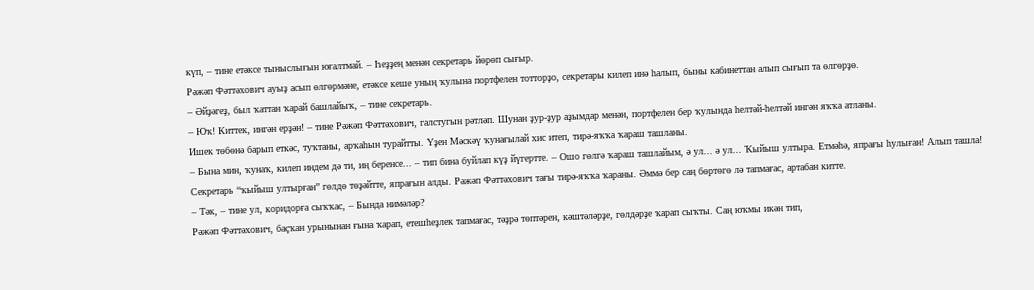күп, – тине етәксе тыныслығын юғалтмай. – Һеҙҙең менән секретарь йөрөп сығыр.
Рәжәп Фәттәхович ауыҙ асып өлгөрмәне, етәксе кеше уның ҡулына портфелен тотторҙо, секретары килеп инә һалып, быны кабинеттан алып сығып та өлгөрҙө.
– Әйҙәгеҙ, был ҡаттан ҡарай башлайыҡ, – тине секретарь.
– Юҡ! Киттек, ингән ерҙән! – тине Рәжәп Фәттәхович, галстугын рәтләп. Шунан ҙур-ҙур аҙымдар менән, портфелен бер ҡулында һелтәй-һелтәй ингән яҡҡа атланы.
Ишек төбөнә барып еткәс, туҡтаны, арҡаһын турайтты. Үҙен Мәскәү ҡунағылай хис итеп, тирә-яҡҡа ҡараш ташланы.
– Бына мин, ҡунаҡ, килеп индем дә ти, иң беренсе... – тип бина буйлап күҙ йүгертте. – Ошо гөлгә ҡараш ташлайым, ә ул... ә ул... Ҡыйыш ултыра. Етмәһә, япрағы һулыған! Алып ташла!
Секретарь “ҡыйыш ултырған” гөлдө төҙәйтте, япрағын алды. Рәжәп Фәттәхович тағы тирә-яҡҡа ҡараны. Әммә бер саң бөртөгө лә тапмағас, артабан китте.
– Тәк, – тине ул, коридорға сыҡҡас, – Бында нимәләр?
Рәжәп Фәттәхович, баҫҡан урынынан ғына ҡарап, етешһеҙлек тапмағас, тәҙрә төптәрен, кәштәләрҙе, гөлдәрҙе ҡарап сыҡты. Саң юҡмы икән тип,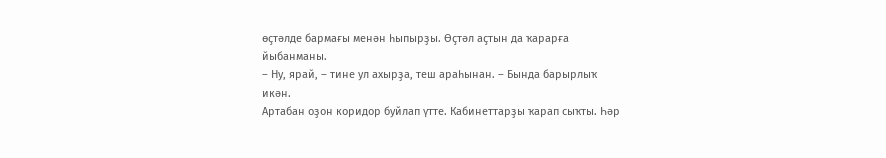өҫтәлде бармағы менән һыпырҙы. Өҫтәл аҫтын да ҡарарға йыбанманы.
– Ну, ярай, – тине ул ахырҙа, теш араһынан. – Бында барырлыҡ икән.
Артабан оҙон коридор буйлап үтте. Кабинеттарҙы ҡарап сыҡты. Һәр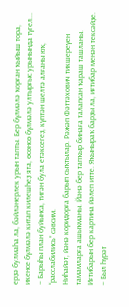ерҙә булмаһа ла, бәйләнерлек урын тапты. Бер бүлмәлә ҡорған ҡыйыш тора, икенсе бүлмәлә китап килешһеҙ ята, өсөнсө бүлмәлә ултырғыс урынында түгел...
– Барыһы план буйынса, тигән була етәксегеҙ, күптән шелтә алғаны юҡ, “расслабились” сәвсим.
Ниһайәт, йәнә коридорға барып сыҡтылар. Рәжәп Фәттәхович тикшереүен тамамларға ашыҡманы. Йәнә бер тапҡыр бинаға талапсан ҡараш ташланы. Иғтибарын бер картина йәлеп итте. Яҡыныраҡ барҙы ла, иғтибар менән тексәйҙе.
– Был һүрәт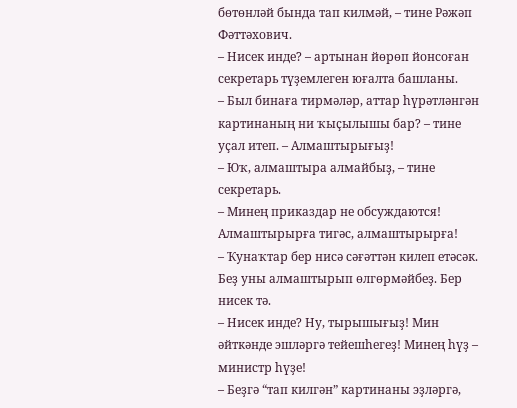бөтөнләй бында тап килмәй, – тине Рәжәп Фәттәхович.
– Нисек инде? – артынан йөрөп йонсоған секретарь түҙемлеген юғалта башланы.
– Был бинаға тирмәләр, аттар һүрәтләнгән картинаның ни ҡыҫылышы бар? – тине уҫал итеп. – Алмаштырығыҙ!
– Юҡ, алмаштыра алмайбыҙ, – тине секретарь.
– Минең приказдар не обсуждаются! Алмаштырырға тигәс, алмаштырырға!
– Ҡунаҡтар бер нисә сәғәттән килеп етәсәк. Беҙ уны алмаштырып өлгөрмәйбеҙ. Бер нисек тә.
– Нисек инде? Ну, тырышығыҙ! Мин әйткәнде эшләргә тейешһегеҙ! Минең һүҙ – министр һүҙе!
– Беҙгә “тап килгән” картинаны эҙләргә,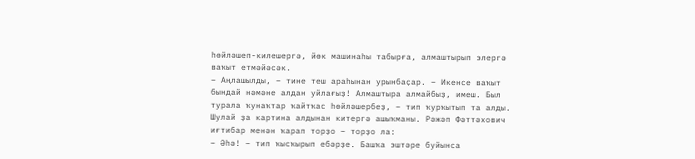һөйләшеп-килешергә, йөк машинаһы табырға, алмаштырып элергә ваҡыт етмәйәсәк.
– Аңлашылды, – тине теш араһынан урынбаҫар. – Икенсе ваҡыт бындай нәмәне алдан уйлағыҙ! Алмаштыра алмайбыҙ, имеш. Был турала ҡунаҡтар ҡайтҡас һөйләшербеҙ, – тип ҡурҡытып та алды.
Шулай ҙа картина алдынан китергә ашыҡманы. Рәжәп Фәттәхович иғтибар менән ҡарап торҙо – торҙо ла:
– Әһә! – тип ҡысҡырып ебәрҙе. Башҡа эштәре буйынса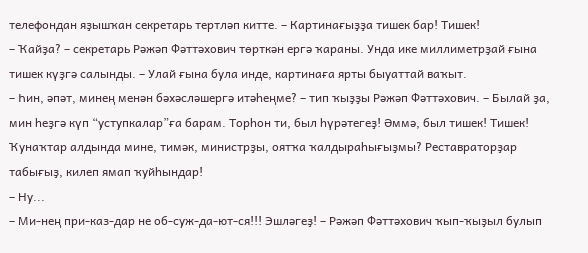телефондан яҙышҡан секретарь тертләп китте. – Картинағыҙҙа тишек бар! Тишек!
– Ҡайҙа? – секретарь Рәжәп Фәттәхович төрткән ергә ҡараны. Унда ике миллиметрҙай ғына тишек күҙгә салынды. – Улай ғына була инде, картинаға ярты быуаттай ваҡыт.
– Һин, әпәт, минең менән бәхәсләшергә итәһеңме? – тип ҡыҙҙы Рәжәп Фәттәхович. – Былай ҙа, мин һеҙгә күп “уступкалар”ға барам. Торһон ти, был һүрәтегеҙ! Әммә, был тишек! Тишек! Ҡунаҡтар алдында мине, тимәк, министрҙы, оятҡа ҡалдыраһығыҙмы? Реставраторҙар табығыҙ, килеп ямап ҡуйһындар!
– Ну...
– Ми-нең при-каз-дар не об-суж-да-ют-ся!!! Эшләгеҙ! – Рәжәп Фәттәхович ҡып-ҡыҙыл булып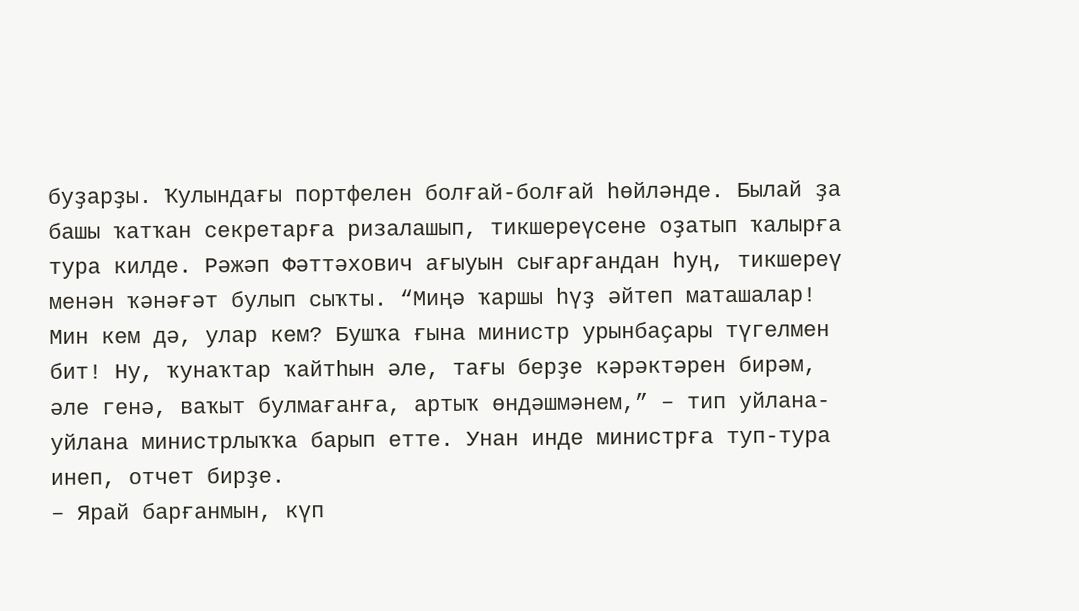буҙарҙы. Ҡулындағы портфелен болғай-болғай һөйләнде. Былай ҙа башы ҡатҡан секретарға ризалашып, тикшереүсене оҙатып ҡалырға тура килде. Рәжәп Фәттәхович ағыуын сығарғандан һуң, тикшереү менән ҡәнәғәт булып сыҡты. “Миңә ҡаршы һүҙ әйтеп маташалар! Мин кем дә, улар кем? Бушҡа ғына министр урынбаҫары түгелмен бит! Ну, ҡунаҡтар ҡайтһын әле, тағы берҙе кәрәктәрен бирәм, әле генә, ваҡыт булмағанға, артыҡ өндәшмәнем,” – тип уйлана-уйлана министрлыҡҡа барып етте. Унан инде министрға туп-тура инеп, отчет бирҙе.
– Ярай барғанмын, күп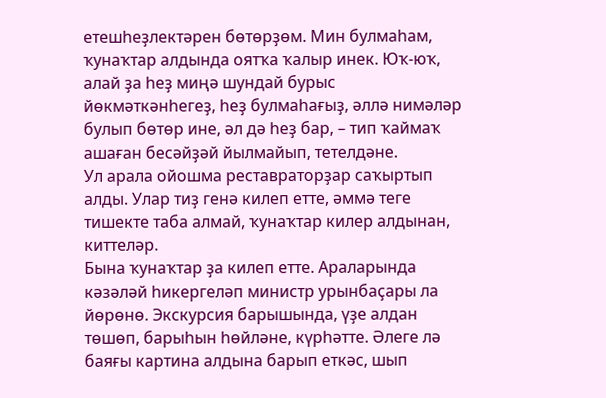етешһеҙлектәрен бөтөрҙөм. Мин булмаһам, ҡунаҡтар алдында оятҡа ҡалыр инек. Юҡ-юҡ, алай ҙа һеҙ миңә шундай бурыс йөкмәткәнһегеҙ, һеҙ булмаһағыҙ, әллә нимәләр булып бөтөр ине, әл дә һеҙ бар, – тип ҡаймаҡ ашаған бесәйҙәй йылмайып, тетелдәне.
Ул арала ойошма реставраторҙар саҡыртып алды. Улар тиҙ генә килеп етте, әммә теге тишекте таба алмай, ҡунаҡтар килер алдынан, киттеләр.
Бына ҡунаҡтар ҙа килеп етте. Араларында кәзәләй һикергеләп министр урынбаҫары ла йөрөнө. Экскурсия барышында, үҙе алдан төшөп, барыһын һөйләне, күрһәтте. Әлеге лә баяғы картина алдына барып еткәс, шып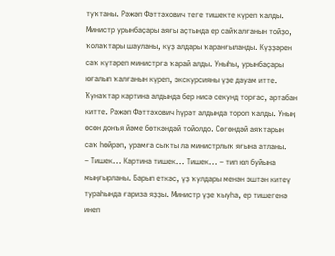туҡтаны. Рәжәп Фәттәхович теге тишекте күреп ҡалды. Министр урынбаҫары аяғы аҫтында ер сайҡалғанын тойҙо, ҡолаҡтары шауланы, күҙ алдары ҡаранғыланды. Күҙҙәрен саҡ күтәреп министрға ҡарай алды. Уныһы, урынбаҫары юғалып ҡалғанын күреп, экскурсияны үҙе дауам итте. Ҡунаҡтар картина алдында бер нисә секунд торғас, артабан китте. Рәжәп Фәттәхович һүрәт алдында тороп ҡалды. Уның өсөн донъя йәме бөткәндәй тойолдо. Сөгөндәй аяҡтарын саҡ һөйрәп, урамға сыҡты ла министрлыҡ яғына атланы.
– Тишек... Картина тишек... Тишек... – тип юл буйына мыңғырланы. Барып еткәс, үҙ ҡулдары менән эштән китеү тураһында ғариза яҙҙы. Министр үҙе ҡыуһа, ер тишегенә инеп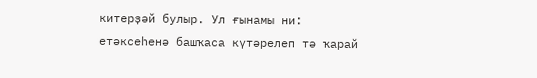китерҙәй булыр. Ул ғынамы ни: етәксеһенә башҡаса күтәрелеп тә ҡарай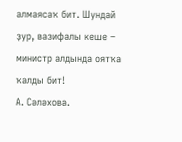алмаясаҡ бит. Шундай ҙур, вазифалы кеше – министр алдында оятҡа ҡалды бит!
А. Сәләхова.